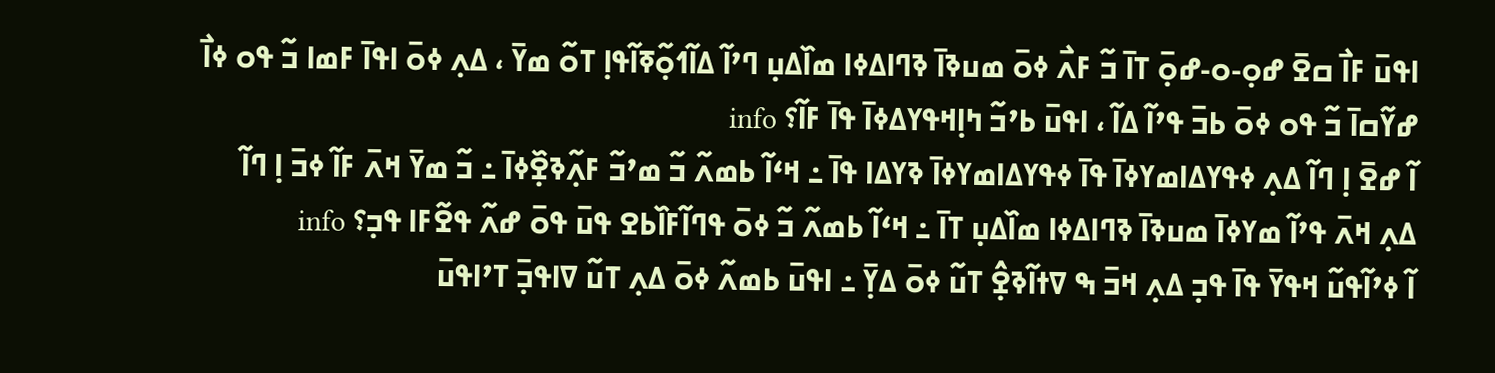ߊߟߎ߫ ߓߊ߯ ߛߐ߫ ߝߋ߲-ߋ-ߝߋ߲߫ ߠߊ߫ ߏ߬ ߓߍ߯ ߦߋ߫ ߘߎߢߊ߫ ߢߣߊߡߦߊ ߘߊ߰ߡߎ߲ ߣߴߊ߬ ߡߊ߬ߗߋ߲߬ߧߊ߬ߟߊ߲ ߠߋ߬ ߘߌ߫ ، ߡߍ߲ ߦߋ߫ ߊߟߊ߫ ߓߘߊ ߏ߬ ߟߋ ߦߊ߯ ߝߌ߬ߛߊ߫ ߏ߬ ߟߋ ߦߋ߫ ߕߏ߫ ߟߴߊ߬ ߡߊ߬ ، ߊߟߎ߫ ߕߴߏ߬ ߤߊ߲ߞߟߌߡߦߊ߫ ߟߊ߫ ߓߊ߬؟ info
ߊ߬ ߝߐ߫ ߊ߲ ߣߊ߬ ߡߍ߲ ߦߟߌߡߊߘߌߦߊ߫ ߟߊ߫ ߦߟߌߡߊߘߌߦߊ߫ ߢߌߡߊ ߟߊ߫ ߸ ߞߵߊ߬ ߕߘߍ߬ ߏ߬ ߘߴߏ߬ ߓߍ߲߬ߢߐ߲߰ߦߊ߫ ߸ ߏ߬ ߘߌ߫ ߞߍ߫ ߓߊ߬ ߦߏ߫ ߊ߲ ߣߊ߬ ߡߍ߲ ߞߍ߫ ߟߴߊ߬ ߘߌߦߊ߫ ߘߎߢߊ߫ ߢߣߊߡߦߊ ߘߊ߰ߡߎ߲ ߠߊ߫ ߸ ߞߵߊ߬ ߕߘߍ߬ ߏ߬ ߦߋ߫ ߟߣߊ߬ߓߊ߰ߕߐ ߟߎ߫ ߟߋ߫ ߝߍ߬ ߟߐ߬ߓߊ ߟߏ߲؟ info
ߊ߬ ߦߴߊ߬ߟߎ߬ ߞߟߌ߫ ߟߊ߫ ߟߏ߲ ߡߍ߲ ߞߏ߫ ߒ ߜߙߊ߬ߢߐ߲߮ ߠߎ߬ ߦߋ߫ ߡߌ߲߫ ߸ ߊߟߎ߫ ߕߘߍ߬ ߦߋ߫ ߡߍ߲ ߠߎ߬ ߜߊߟߏ߲߫ ߠߴߊߟߎ߫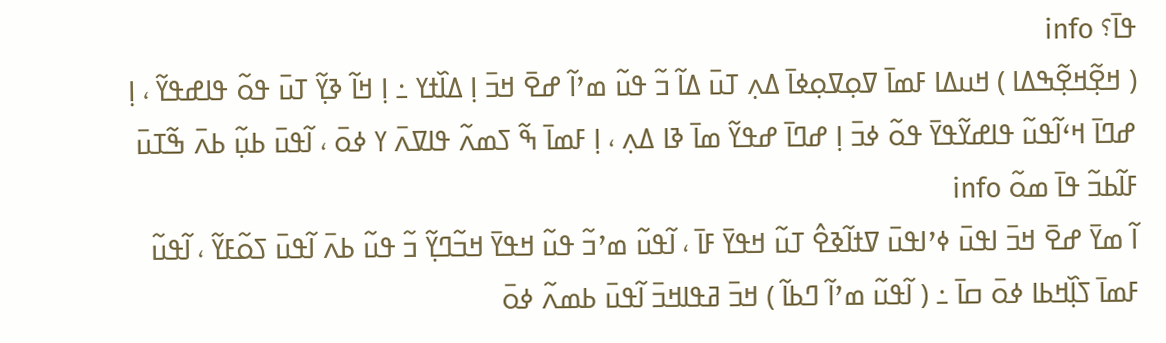ߟߊ߫؟ info
( ߞߐ߲߬ߞߐ߲߬ߒߡߊ ) ߞߎߡߊ ߓߘߊ߫ ߜߋ߲ߜߋ߲ߦߊ߫ ߡߍ߲ ߠߎ߫ ߡߊ߬ ߏ߬ ߟߎ߬ ߘߴߊ߬ ߝߐ߫ ߞߏ߫ ߊ߲ ߡߊ߰ߙߌ ߸ ߊ߲ ߞߊ߬ ߢߌ߲߬ ߠߎ߫ ߟߋ߬ ߟߊߝߟߌ߬ ، ߊ߲ ߝߣߊ߫ ߞߵߊ߬ߟߎ߬ ߟߊߝߌ߬ߟߌ߫ ߟߋ߬ ߦߏ߫ ߊ߲ ߝߣߊ߫ ߝߟߌ߬ ߘߊ߫ ߢߊ ߡߍ߲ ، ߊ߲ ߓߘߊ߫ ߒ߬ ߖߘߍ߬ ߟߊߜߍ߫ ߌ ߦߋ߫ ، ߊ߬ߟߎ߫ ߕߎ߲߬ ߕߍ߫ ߒ߬ߠߎ߫ ߓߊ߬ߕߏ߬ ߟߊ߫ ߘߋ߬ info
ߊ߬ ߘߌ߫ ߝߐ߫ ߞߏ߫ ߊߟߎ߫ ߦߴߊߟߎ߫ ߜߙߊ߬ߢߐ߮ ߠߎ߬ ߞߟߌ߫ ߓߊ߫ ، ߊ߬ߟߎ߬ ߘߴߏ߬ ߟߎ߬ ߞߟߌ߫ ߞߏ߬ߣߌ߲߬ ߏ߬ ߟߎ߬ ߕߍ߫ ߊ߬ߟߎ߫ ߖߋ߬ߓߌ߬ ، ߊ߬ߟߎ߬ ߓߘߊ߫ ߖߊ߲߰ߞߕߊ ߦߋ߫ ߛߊ߫ ߸ ( ߊ߬ߟߎ߬ ߘߴߊ߬ ߣߕߊ߬ ) ߞߏ߫ ߥߟߊߞߏ߫ ߊ߬ߟߎ߫ ߕߘߍ߬ ߦߋ߫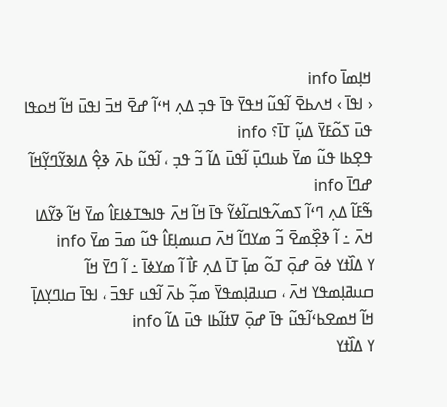ߞߊ߲ߘߊ߫ info
‹ ߊߟߊ߫ › ߞߍߕߐ߫ ߊ߬ߟߎ߬ ߞߟߌ߫ ߟߊ߫ ߟߏ߲ ߡߍ߲ ߞߵߊ߬ ߝߐ߫ ߞߏ߫ ߊߟߎ߫ ߞߊ߬ ߞߋߟߊ ߟߎ߫ ߖߋ߬ߓߌ߫ ߡߎ߲߬ ߠߊ߫؟ info
ߟߐ߲ߕߊ ߟߎ߬ ߘߌ߫ ߕߎߣߎ߲߫ ߊ߬ߟߎ߫ ߡߊ߬ ߏ߬ ߟߏ߲ ، ߊ߬ߟߎ߬ ߕߍ߫ ߢߐ߲߮ ߡߊߢߌ߬ߣߌ߲߬ߞߊ߬ ߝߣߊ߫ info
ߒ߬ߓߊ߬ ߡߍ߲ ߣߵߊ߬ ߖߘߍ߬ߟߊߛߊ߬ߦߌ߬ ߟߊ߫ ߞߊ߬ ߞߍ߫ ߟߊߒߠߦߊߓߊ߮ ߘߌ߫ ߞߊ߬ ߢߌ߬ߡߊ ߞߍ߫ ߸ ߊ߬ ߢߐ߲߰ߘߐ߫ ߏ߬ ߘߌߣߊ߬ ߞߍ߫ ߛߎߘߊ߲ߓߊ߮ ߟߎ߬ ߘߏ߫ ߘߌ߫ info
ߌ ߡߊ߰ߙߌ ߦߋ߫ ߝߋ߲߫ ߠߋ߬ ߘߊ߲߫ ߠߊ߫ ߡߍ߲ ߓߊ߯ ߊ߬ ߘߌߦߊ߫ ߸ ߊ߬ ߣߌ߫ ߞߊ߬ ߛߎߥߊ߲ߘߟߌ ߞߍ߫ ، ߛߎߥߊ߲ߘߟߌ߫ ߘߏ߲߬ ߕߍ߫ ߊ߬ߟߎ ߓߟߏ߫ ، ߊߟߊ߫ ߛߊߣߌ߲ߡߊ߲߫ ߞߊ߬ ߞߘߐߕߵߊ߬ߟߎ߬ ߟߊ߫ ߝߋ߲߫ ߜߙߊ߬ߕߊ ߟߎ߫ ߡߊ߬ info
ߌ ߡߊ߰ߙߌ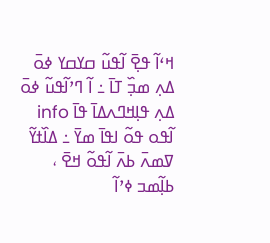ߞߵߊ߬ ߟߐ߲߫ ߊ߬ߟߎ߬ ߛߌߛߌ ߦߋ߫ ߡߍ߲ ߘߏ߲߰ ߠߊ߫ ߸ ߊ߬ ߣߴߊ߬ߟߎ߬ ߦߋ߫ ߡߍ߲ ߟߊ߲ߞߣߍߡߊ߫ ߟߊ߫ info
ߊ߬ߟߋ ߟߋ߬ ߊߟߊ߫ ߘߌ߫ ߸ ߡߊ߰ߙߌ߬ ߜߘߍ߫ ߕߍ߫ ߊ߬ߟߋ߬ ߞߐ߫ ، ߕߊ߲߬ߘߏ ߦߴߊ߬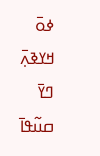ߦߋ߫ ߞߌߢߍ߲߫ ߣߌ߫ ߛߎ߬ߟߊ߫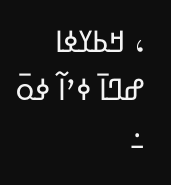، ߞߕߌߦߊ ߝߣߊ߫ ߦߴߊ߬ ߦߋ߫ ߸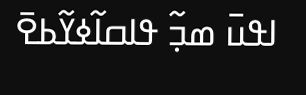ߊߟߎ߫ ߘߏ߲߬ ߟߊߛߊ߬ߦߌ߬ߕߐ߫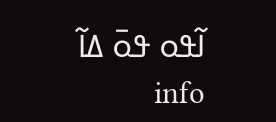ߊ߬ߟߋ ߟߋ߫ ߡߊ߬ info